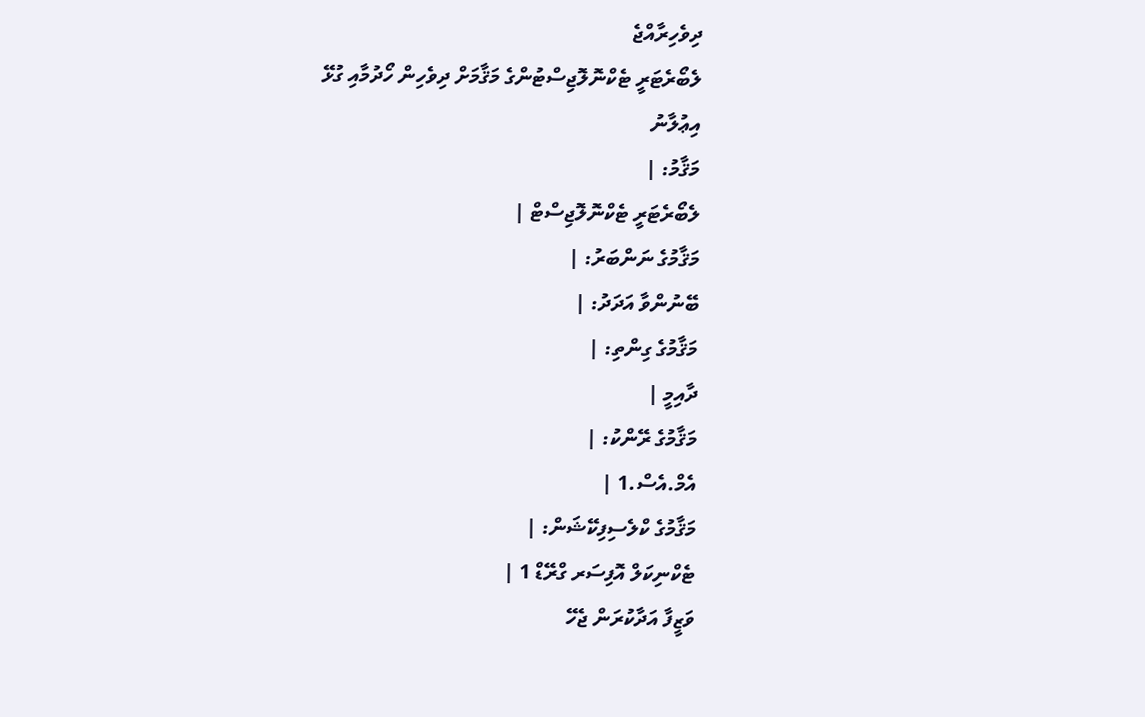ދިވެހިރާއްޖެ
ލެބޯރެޓަރީ ޓެކްނޮލޮޖިސްޓުންގެ މަޤާމަށް ދިވެހިން ހޯދުމާއި ގުޅޭ
އިޢުލާނު
މަޤާމު: |
ލެބޯރެޓަރީ ޓެކްނޮލޮޖިސްޓް |
މަޤާމުގެ ނަންބަރު: |
ބޭނުންވާ އަދަދު: |
މަޤާމުގެ ގިންތި: |
ދާއިމީ |
މަޤާމުގެ ރޭންކު: |
އެމް.އެސް.1 |
މަޤާމުގެ ކްލެސިފިކޭޝަން: |
ޓެކްނިކަލް އޮފިސަރ ގްރޭޑް 1 |
ވަޒީފާ އަދާކުރަން ޖެހޭ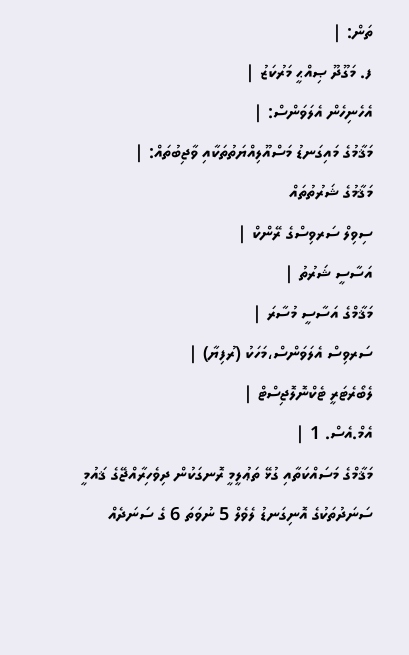ތަން: |
ފ. މަގޫދޫ ޞިއްޙީ މަރުކަޒު |
އެހެނިހެން އެލަވަންސް: |
މަޤާމުގެ މައިގަނޑު މަސްއޫލިއްޔަތުތަކާއި ވާޖިބުތައް: |
މަޤާމުގެ ޝަރުތުތައް
ސިވިލް ސަރވިސްގެ ރޭންކް |
އަސާސީ ޝަރުތު |
މަޤާމްގެ އަސާސީ މުސާރަ |
ސަރވިސް އެލަވަންސް،މަހަކު (ރުފިޔާ) |
ލެބޯރެޓަރީ ޓެކްނޮލޮޖިސްޓް |
އެމް.އެސް. 1 |
މަޤާމްގެ މަސައްކަތާއި ގުޅޭ ތަޢުލީމީ ރޮނގަކުން ދިވެހިރާއްޖޭގެ ޤައުމީ ސަނަދުތަކުގެ އޮނިގަނޑު ލެވެލް 5 ނުވަތަ 6 ގެ ސަނަދެއް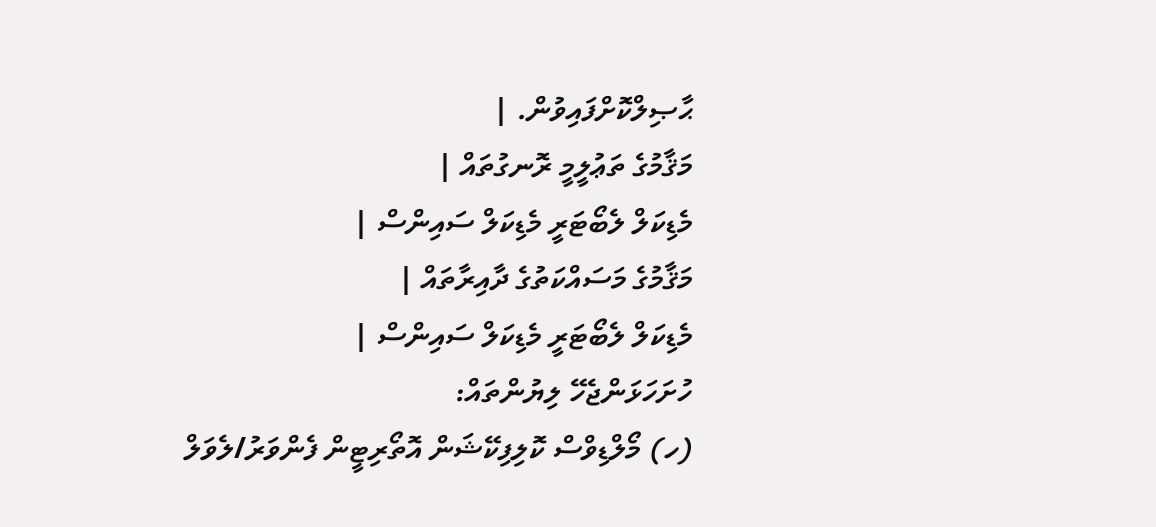ޙާޞިލްކޮށްފައިވުން. |
މަޤާމުގެ ތަޢުލީމީ ރޮނގުތައް |
މެޑިކަލް ލެބޯޓަރީ މެޑިކަލް ސައިންސް |
މަޤާމުގެ މަސައްކަތުގެ ދާއިރާތައް |
މެޑިކަލް ލެބޯޓަރީ މެޑިކަލް ސައިންސް |
ހުށަހަޅަންޖެހޭ ލިޔުންތައް:
(ހ) މޯލްޑިވްސް ކޮލިފިކޭޝަން އޮތޯރިޓީން ފެންވަރު/ލެވަލް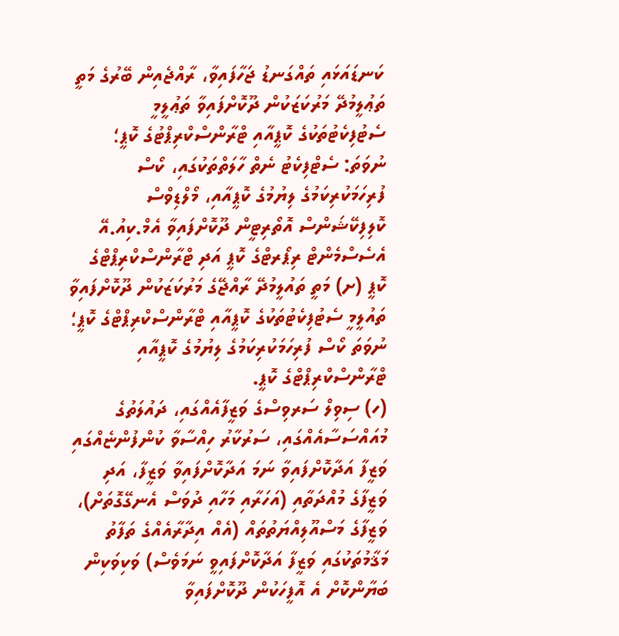ކަނޑައަޅައި ތައްގަނޑު ޖަހާފައިވާ، ރާއްޖެއިން ބޭރުގެ މަތީ ތަޢުލީމުދޭ މަރުކަޒަކުން ދޫކޮށްފައިވާ ތަޢުލީމީ ސެޓުފިކެޓުތަކުގެ ކޮޕީއާއި ޓްރާންސްކްރިޕްޓުގެ ކޮޕީ؛ ނުވަތަ: ސެޓްފިކެޓު ނެތް ހާލަތްތަކުގައި، ކޯސް ފުރިހަމަކުރިކަމުގެ ލިޔުމުގެ ކޮޕީއާއި، މޯލްޑިވްސް ކޮލިފިކޭޝަންސް އޮތޯރިޓީން ދޫކޮށްފައިވާ އެމް.ކިއު.އޭ އެސެސްމެންޓް ރިޕޯރޓްގެ ކޮޕީ އަދި ޓްރާންސްކްރިޕްޓްގެ ކޮޕީ (ށ) މަތީ ތައުލީމުދޭ ރާއްޖޭގެ މަރުކަޒަކުން ދޫކޮށްފައިވާ ތައުލީމީ ސެޓުފިކެޓުތަކުގެ ކޮޕީއާއި ޓްރާންސްކްރިޕްޓްގެ ކޮޕީ؛ ނުވަތަ ކޯސް ފުރިހަމަކުރިކަމުގެ ލިޔުމުގެ ކޮޕީއާއި ޓްރާންސްކްރިޕްޓްގެ ކޮޕީ.
(ހ) ސިވިލް ސަރވިސްގެ ވަޒީފާއެއްގައި، ދައުލަތުގެ މުއައްސަސާއެއްގައި، ސަރުކާރު ހިއްސާވާ ކުންފުންޏެއްގައި ވަޒީފާ އަދާކޮށްފައިވާ ނަމަ އަދާކޮށްފައިވާ ވަޒީފާ، އަދި ވަޒީފާގެ މުއްދަތާއި (އަހަރާއި މަހާއި ދުވަސް އެނގޭގޮތަށް)، ވަޒީފާގެ މަސްއޫލިއްޔަތުތައް (އެއް އިދާރާއެއްގެ ތަފާތު މަޤާމުތަކުގައި ވަޒީފާ އަދާކޮށްފައިވީ ނަމަވެސް) ވަކިވަކިން ބަޔާންކޮށް އެ އޮފީހަކުން ދޫކޮށްފައިވާ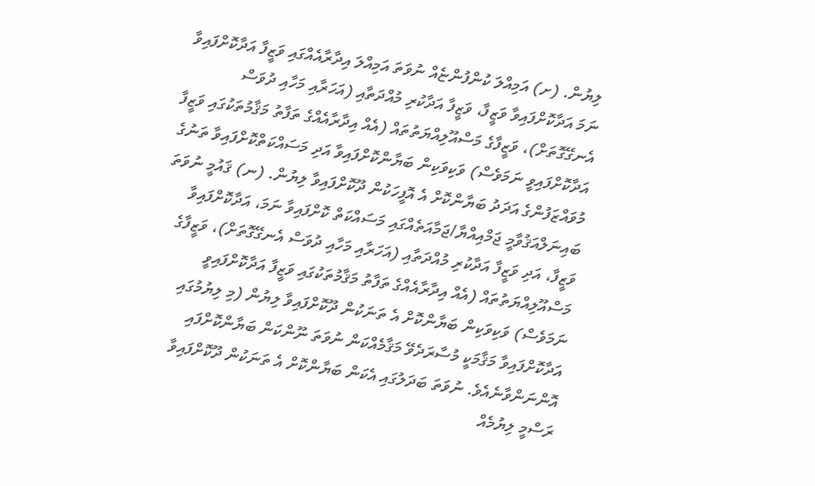ލިޔުން. (ށ) އަމިއްލަ ކުންފުންޏެއް ނުވަތަ އަމިއްލަ އިދާރާއެއްގައި ވަޒީފާ އަދާކޮށްފައިވާ ނަމަ އަދާކޮށްފައިވާ ވަޒީފާ، ވަޒީފާ އަދާކުރި މުއްދަތާއި (އަހަރާއި މަހާއި ދުވަސް އެނގޭގޮތަށް)، ވަޒީފާގެ މަސްއޫލިއްޔަތުތައް (އެއް އިދާރާއެއްގެ ތަފާތު މަޤާމުތަކުގައި ވަޒީފާ އަދާކޮށްފައިވީ ނަމަވެސް) ވަކިވަކިން ބަޔާންކޮށްފައިވާ އަދި މަސައްކަތްކޮށްފައިވާ ތަނުގެ މުވައްޒަފުންގެ އަދަދު ބަޔާންކޮށް އެ އޮފީހަކުން ދޫކޮށްފައިވާ ލިޔުން. (ނ) ޤައުމީ ނުވަތަ ބައިނަލްއަޤުވާމީ ޖަމްއިއްޔާ/ޖަމާއަތެއްގައި މަސައްކަތް ކޮށްފައިވާ ނަމަ، އަދާކޮށްފައިވާ ވަޒީފާ، އަދި ވަޒީފާ އަދާކުރި މުއްދަތާއި (އަހަރާއި މަހާއި ދުވަސް އެނގޭގޮތަށް)، ވަޒީފާގެ މަސްއޫލިއްޔަތުތައް (އެއް އިދާރާއެއްގެ ތަފާތު މަޤާމުތަކުގައި ވަޒީފާ އަދާކޮށްފައިވީ ނަމަވެސް) ވަކިވަކިން ބަޔާންކޮށް އެ ތަނަކުން ދޫކޮށްފައިވާ ލިޔުން (މި ލިޔުމުގައި އަދާކޮށްފައިވާ މަޤާމަކީ މުސާރަދެވޭ މަޤާމެއްކަން ނުވަތަ ނޫންކަން ބަޔާންކޮށްފައި އޮންނަންވާނެއެވެ. ނުވަތަ ބަދަލުގައި އެކަން ބަޔާންކޮށް އެ ތަނަކުން ދޫކޮށްފައިވާ ރަސްމީ ލިޔުމެއް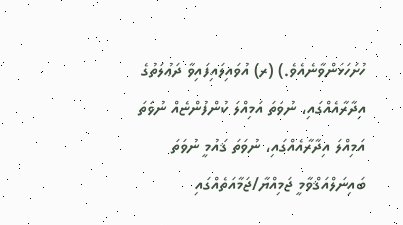ހުށަހަޅަންވާނެއެވެ.) (ރ) އުވައިލައިފައިވާ ދަޢުލަތުގެ އިދާރާއެއްގައި، ނުވަތަ އަމިއްލަ ކުންފުންޏެއް ނުވަތަ އަމިއްލަ އިދާރާއެއްގައި، ނުވަތަ ޤައުމީ ނުވަތަ ބައިނަލްއަޤްވާމީ ޖަމިއްޔާ/ޖަމާއަތެއްގައި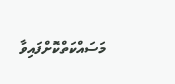މަސައްކަތްކޮށްފައިވާ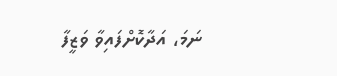ނަމަ، އަދާކޮށްފައިވާ ވަޒީފާ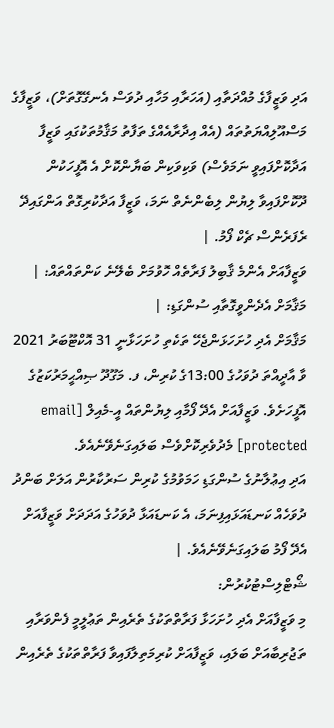އަދި ވަޒީފާގެ މުއްދަތާއި (އަހަރާއި މަހާއި ދުވަސް އެނގޭގޮތަށް)، ވަޒީފާގެ މަސްއޫލިއްޔަތުތައް (އެއް އިދާރާއެއްގެ ތަފާތު މަޤާމުތަކުގައި ވަޒީފާ އަދާކޮށްފައިވީ ނަމަވެސް) ވަކިވަކިން ބަޔާންކޮށް އެ އޮފީހަކުން ދޫކޮށްފައިވާ ލިޔުން ލިބެންނެތް ނަމަ، ވަޒީފާ އަދާކުރިގޮތް އަންގައިދޭ ރެފަރެންސް ޗެކް ފޯމު. |
ވަޒީފާއަށް އެންމެ ޤާބިލު ފަރާތެއް ހޮވުމަށް ބެލޭނެ ކަންތައްތައް: |
މަޤާމަށް އެދެންވީގޮތާއި ސުންގަޑި: |
މަޤާމަށް އެދި ހުށަހަޅަންޖެހޭ ތަކެތި ހުށަހަޅާނީ 31 އޮކްޓޫބަރު 2021 ވާ އާދީއްތަ ދުވަހުގެ 13:00ގެ ކުރިން، ފ. މަގޫދޫ ޞިއްޙީމަރުކަޒުގެ އޮފީހަށެވެ. ވަޒީފާއަށް އެދޭ ފޯމާއި ލިޔުންތައް އީ-މެއިލް [email protected] މެދުވެރިކޮށްވެސް ބަލައިގަނެވޭނެއެވެ.
އަދި އިޢުލާނުގެ ސުންގަޑި ހަމަވުމުގެ ކުރިން ސަރުކާރުން އަލަށް ބަންދު ދުވަހެއް ކަނޑައަޅައިފިނަމަ، އެ ކަނޑައަޅާ ދުވަހުގެ އަދަދަށް ވަޒީފާއަށް އެދޭ ފޯމު ބަލައިގަނެވޭނެއެވެ. |
ޝޯޓްލިސްޓުކުރުން:
މި ވަޒީފާއަށް އެދި ހުށަހަޅާ ފަރާތްތަކުގެ ތެރެއިން ތަޢުލީމީ ފެންވަރާއި ތަޖުރިބާއަށް ބަލައި، ވަޒީފާއަށް ކުރިމަތިލާފައިވާ ފަރާތްތަކުގެ ތެރެއިން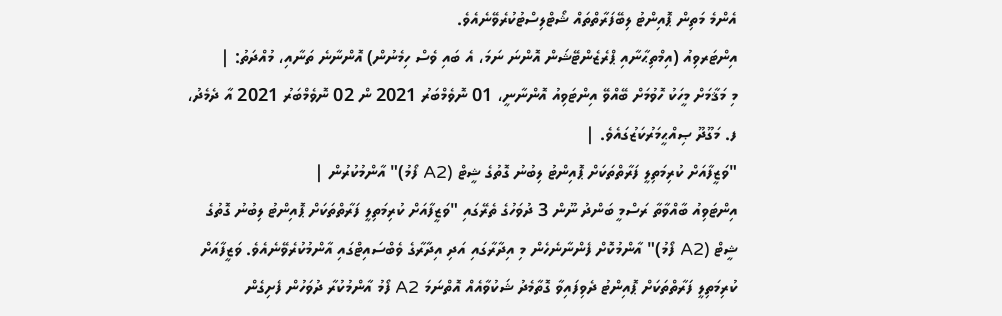އެންމެ މަތިން ޕޮއިންޓު ލިބޭފަރާތްތައް ޝޯޓްލިސްޓުކުރެވޭނެއެވެ.
އިންޓަރވިއު (އިމްތިޙާނާއި ޕްރެޒެންޓޭޝަން އޮންނަ ނަމަ، އެ ބައި ވެސް ހިމެނުން) އޮންނާނެ ތަނާއި، މުއްދަތު: |
މި މަޤާމަށް މީހަކު ހޮވުމަށް ބޭއްވޭ އިންޓަވިއު އޮންނާނީ، 01 ނޮވެމްބަރު 2021 ން 02 ނޮވެމްބަރު 2021 އާ ދެމެދު، ފ. މަގޫދޫ ޞިއްޙީމަރުކަޒުގައެވެ. |
"ވަޒީފާއަށް ކުރިމަތިލީ ފަރާތްތަކަށް ޕޮއިންޓު ލިބުނު ގޮތުގެ ޝީޓް (A2 ފޯމު)" އާންމުކުރުން |
އިންޓަވިއު ބާއްވާތާ ރަސްމީ ބަންދު ނޫން 3 ދުވަހުގެ ތެރޭގައި "ވަޒީފާއަށް ކުރިމަތިލީ ފަރާތްތަކަށް ޕޮއިންޓު ލިބުނު ގޮތުގެ ޝީޓް (A2 ފޯމު)" އާންމުކޮށް ފެންނާނެހެން މި އިދާރާގައި އަދި އިދާރާގެ ވެބްސައިޓްގައި އާންމުކުރެވޭނެއެވެ. ވަޒީފާއަށް ކުރިމަތިލީ ފަރާތްތަކަށް ޕޮއިންޓު ދެވިފައިވާ ގޮތާމެދު ޝަކުވާއެއް އޮތްނަމަ A2 ފޯމު އާންމުކުރާ ދުވަހުން ފެށިގެން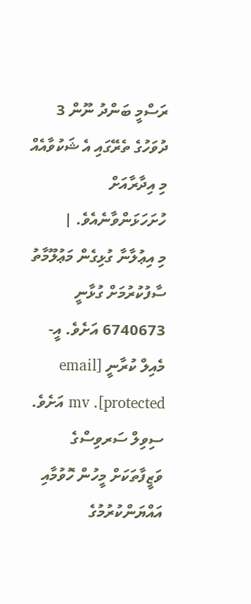ރަސްމީ ބަންދު ނޫން 3 ދުވަހުގެ ތެރޭގައި އެ ޝަކުވާއެއް މި އިދާރާއަށް ހުށަހަޅަންވާނެއެވެ. |
މި އިޢުލާނާ ގުޅިގެން މަޢުލޫމާތު ސާފުކުރުމަށް ގުޅާނީ 6740673 އަށެވެ. އީ-މެއިލް ކުރާނީ [email protected]. mv އަށެވެ. ސިވިލް ސަރވިސްގެ ވަޒީފާތަކަށް މީހުން ހޮވުމާއި އައްޔަންކުރުމުގެ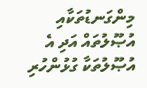މިންގަނޑުތަކާއި އުޞޫލުތައް އަދި އެ އުޞޫލުތަކާ ގުޅުންހުރި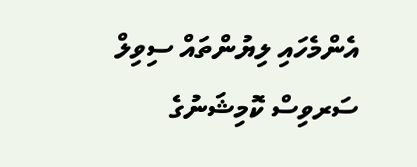އެންމެހައި ލިޔުންތައް ސިވިލް ސަރވިސް ކޮމިޝަނުގެ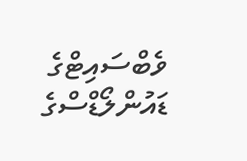ވެބްސައިޓްގެ ޑައުންލޯޑްސްގެ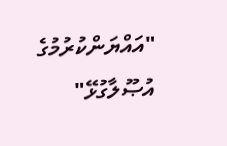"އައްޔަންކުރުމުގެ އުޞޫލާގުޅޭ"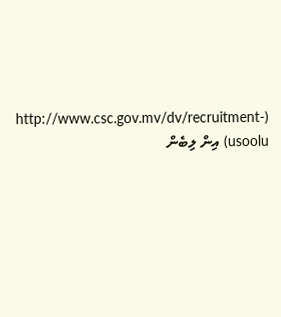(http://www.csc.gov.mv/dv/recruitment-usoolu) އިން ލިބެން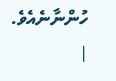ހުންނާނެއެވެ. |